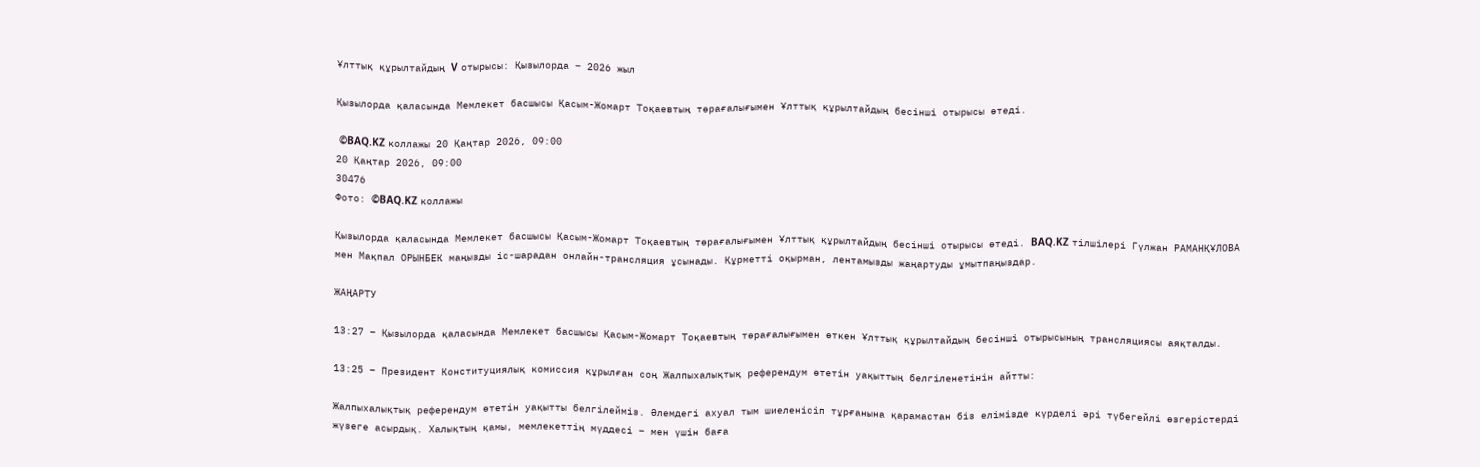Ұлттық құрылтайдың V отырысы: Қызылорда – 2026 жыл

Қызылорда қаласында Мемлекет басшысы Қасым-Жомарт Тоқаевтың төрағалығымен Ұлттық құрылтайдың бесінші отырысы өтеді.

 ©BAQ.KZ коллажы 20 Қаңтар 2026, 09:00
20 Қаңтар 2026, 09:00
30476
Фото: ©BAQ.KZ коллажы

Қызылорда қаласында Мемлекет басшысы Қасым-Жомарт Тоқаевтың төрағалығымен Ұлттық құрылтайдың бесінші отырысы өтеді. BAQ.KZ тілшілері Гүлжан РАМАНҚҰЛОВА мен Мақпал ОРЫНБЕК маңызды іс-шарадан онлайн-трансляция ұсынады. Құрметті оқырман, лентамызды жаңартуды ұмытпаңыздар.

ЖАҢАРТУ

13:27 – Қызылорда қаласында Мемлекет басшысы Қасым-Жомарт Тоқаевтың төрағалығымен өткен Ұлттық құрылтайдың бесінші отырысының трансляциясы аяқталды.

13:25 – Президент Конституциялық комиссия құрылған соң Жалпыхалықтық референдум өтетін уақыттың белгіленетінін айтты:

Жалпыхалықтық референдум өтетін уақытты белгілейміз. Әлемдегі ахуал тым шиеленісіп тұрғанына қарамастан біз елімізде күрделі әрі түбегейлі өзгерістерді жүзеге асырдық. Халықтың қамы, мемлекеттің мүддесі – мен үшін баға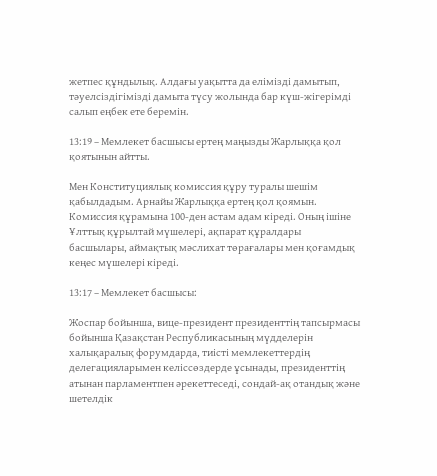жетпес құндылық. Алдағы уақытта да елімізді дамытып, тәуелсіздігімізді дамыта түсу жолында бар күш-жігерімді салып еңбек ете беремін.

13:19 – Мемлекет басшысы ертең маңызды Жарлыққа қол қоятынын айтты.

Мен Конституциялық комиссия құру туралы шешім қабылдадым. Арнайы Жарлыққа ертең қол қоямын. Комиссия құрамына 100-ден астам адам кіреді. Оның ішіне Ұлттық құрылтай мүшелері, ақпарат құралдары басшылары, аймақтық мәслихат төрағалары мен қоғамдық кеңес мүшелері кіреді.

13:17 – Мемлекет басшысы:

Жоспар бойынша, вице-президент президенттің тапсырмасы бойынша Қазақстан Республикасының мүдделерін халықаралық форумдарда, тиісті мемлекеттердің делегацияларымен келіссөздерде ұсынады, президенттің атынан парламентпен әрекеттеседі, сондай-ақ отандық және шетелдік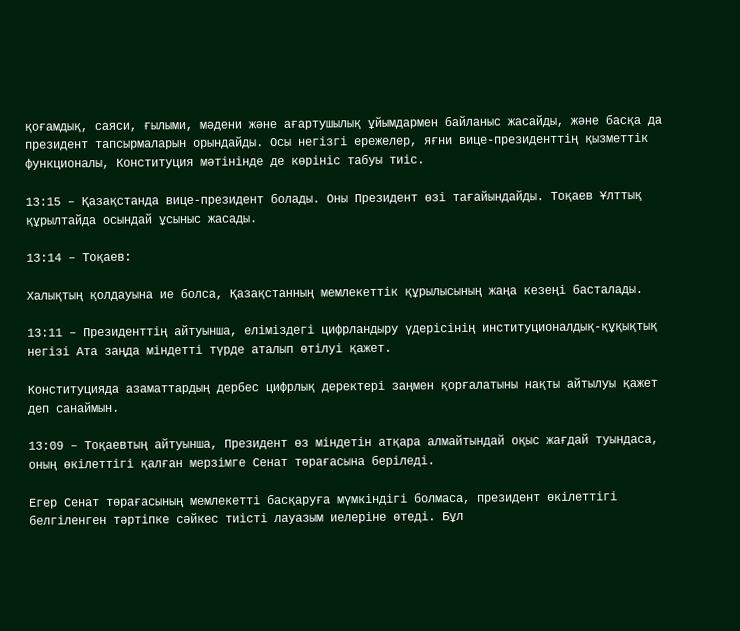қоғамдық, саяси, ғылыми, мәдени және ағартушылық ұйымдармен байланыс жасайды, және басқа да президент тапсырмаларын орындайды. Осы негізгі ережелер, яғни вице-президенттің қызметтік функционалы, Конституция мәтінінде де көрініс табуы тиіс.

13:15 – Қазақстанда вице-президент болады. Оны Президент өзі тағайындайды. Тоқаев Ұлттық құрылтайда осындай ұсыныс жасады.

13:14 – Тоқаев:

Халықтың қолдауына ие болса, Қазақстанның мемлекеттік құрылысының жаңа кезеңі басталады.

13:11 – Президенттің айтуынша, еліміздегі цифрландыру үдерісінің институционалдық-құқықтық негізі Ата заңда міндетті түрде аталып өтілуі қажет.

Конституцияда азаматтардың дербес цифрлық деректері заңмен қорғалатыны нақты айтылуы қажет деп санаймын.

13:09 – Тоқаевтың айтуынша, Президент өз міндетін атқара алмайтындай оқыс жағдай туындаса, оның өкілеттігі қалған мерзімге Сенат төрағасына беріледі.

Егер Сенат төрағасының мемлекетті басқаруға мүмкіндігі болмаса, президент өкілеттігі белгіленген тәртіпке сәйкес тиісті лауазым иелеріне өтеді. Бұл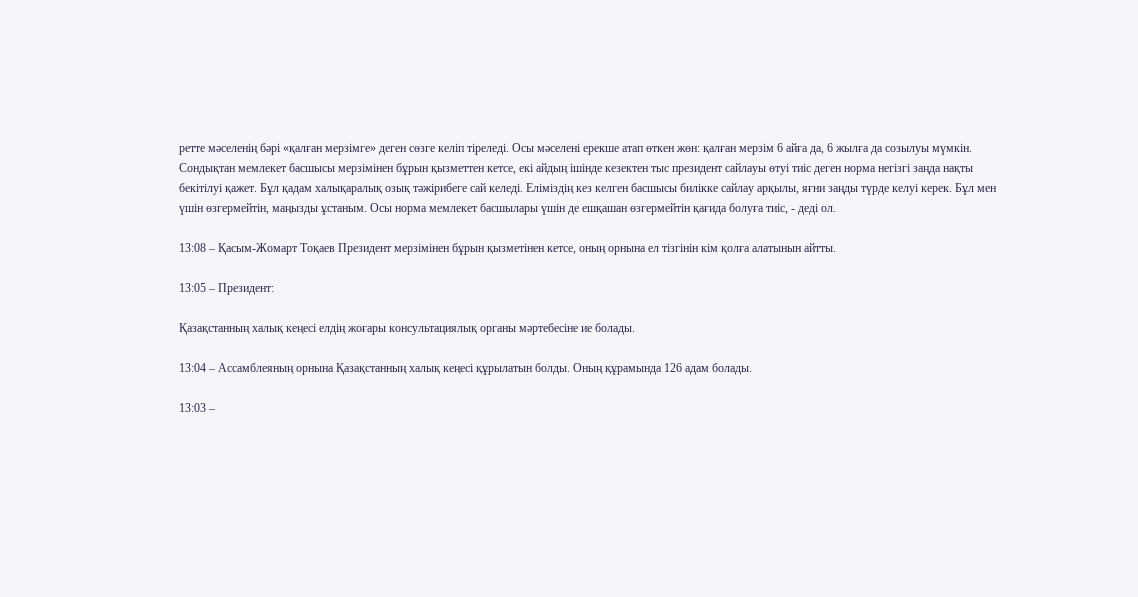ретте мәселенің бәрі «қалған мерзімге» деген сөзге келіп тіреледі. Осы мәселені ерекше атап өткен жөн: қалған мерзім 6 айға да, 6 жылға да созылуы мүмкін. Сондықтан мемлекет басшысы мерзімінен бұрын қызметтен кетсе, екі айдың ішінде кезектен тыс президент сайлауы өтуі тиіс деген норма негізгі заңда нақты бекітілуі қажет. Бұл қадам халықаралық озық тәжірибеге сай келеді. Еліміздің кез келген басшысы билікке сайлау арқылы, яғни заңды түрде келуі керек. Бұл мен үшін өзгермейтін, маңызды ұстаным. Осы норма мемлекет басшылары үшін де ешқашан өзгермейтін қағида болуға тиіс, - деді ол.

13:08 – Қасым-Жомарт Тоқаев Президент мерзімінен бұрын қызметінен кетсе, оның орнына ел тізгінін кім қолға алатынын айтты.

13:05 – Президент:

Қазақстанның халық кеңесі елдің жоғары консультациялық органы мәртебесіне ие болады.

13:04 – Ассамблеяның орнына Қазақстанның халық кеңесі құрылатын болды. Оның құрамында 126 адам болады.

13:03 –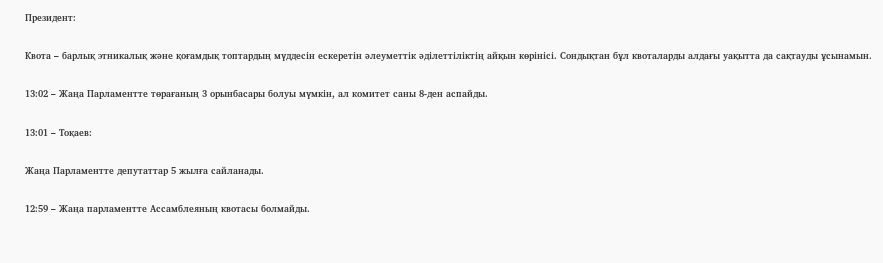Президент:

Квота – барлық этникалық және қоғамдық топтардың мүддесін ескеретін әлеуметтік әділеттіліктің айқын көрінісі. Сондықтан бұл квоталарды алдағы уақытта да сақтауды ұсынамын.

13:02 – Жаңа Парламентте төрағаның 3 орынбасары болуы мүмкін, ал комитет саны 8-ден аспайды.

13:01 – Тоқаев:

Жаңа Парламентте депутаттар 5 жылға сайланады.

12:59 – Жаңа парламентте Ассамблеяның квотасы болмайды.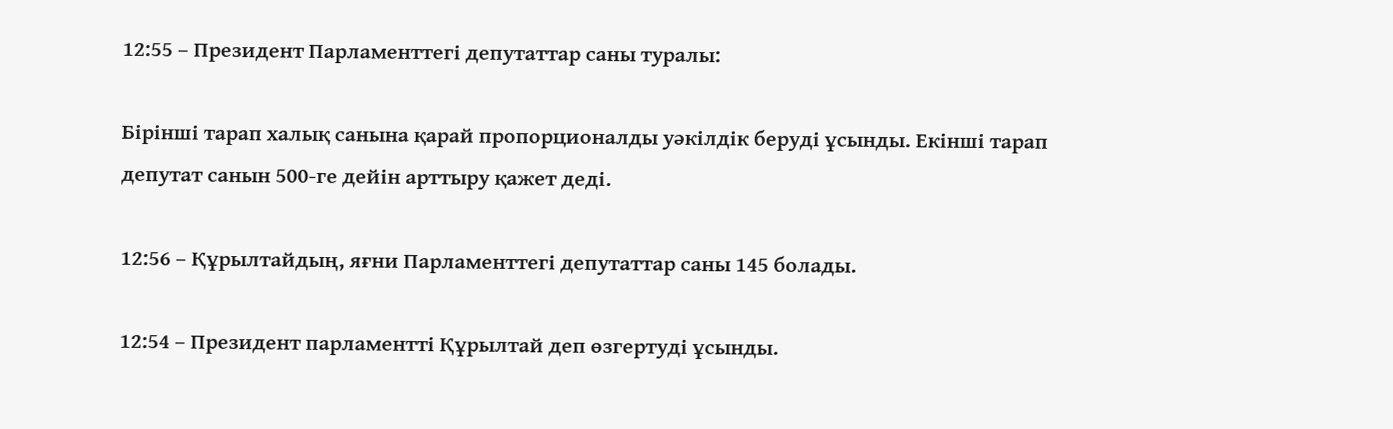12:55 – Президент Парламенттегі депутаттар саны туралы:

Бірінші тарап халық санына қарай пропорционалды уәкілдік беруді ұсынды. Екінші тарап депутат санын 500-ге дейін арттыру қажет деді.

12:56 – Құрылтайдың, яғни Парламенттегі депутаттар саны 145 болады.

12:54 – Президент парламентті Құрылтай деп өзгертуді ұсынды.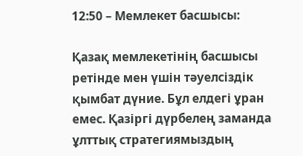12:50 – Мемлекет басшысы:

Қазақ мемлекетінің басшысы ретінде мен үшін тәуелсіздік қымбат дүние. Бұл елдегі ұран емес. Қазіргі дүрбелең заманда ұлттық стратегиямыздың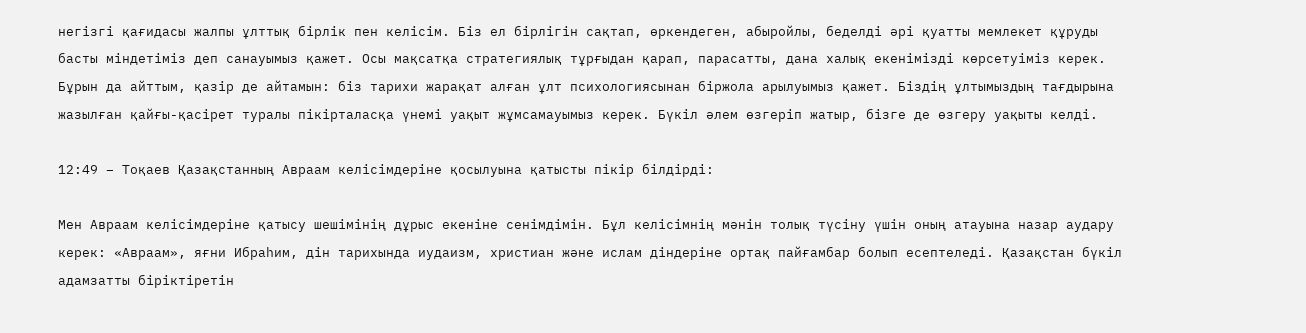негізгі қағидасы жалпы ұлттық бірлік пен келісім. Біз ел бірлігін сақтап, өркендеген, абыройлы, беделді әрі қуатты мемлекет құруды басты міндетіміз деп санауымыз қажет. Осы мақсатқа стратегиялық тұрғыдан қарап, парасатты, дана халық екенімізді көрсетуіміз керек. Бұрын да айттым, қазір де айтамын: біз тарихи жарақат алған ұлт психологиясынан біржола арылуымыз қажет. Біздің ұлтымыздың тағдырына жазылған қайғы-қасірет туралы пікірталасқа үнемі уақыт жұмсамауымыз керек. Бүкіл әлем өзгеріп жатыр, бізге де өзгеру уақыты келді.

12:49 – Тоқаев Қазақстанның Авраам келісімдеріне қосылуына қатысты пікір білдірді:

Мен Авраам келісімдеріне қатысу шешімінің дұрыс екеніне сенімдімін. Бұл келісімнің мәнін толық түсіну үшін оның атауына назар аудару керек: «Авраам», яғни Ибраһим, дін тарихында иудаизм, христиан және ислам діндеріне ортақ пайғамбар болып есептеледі. Қазақстан бүкіл адамзатты біріктіретін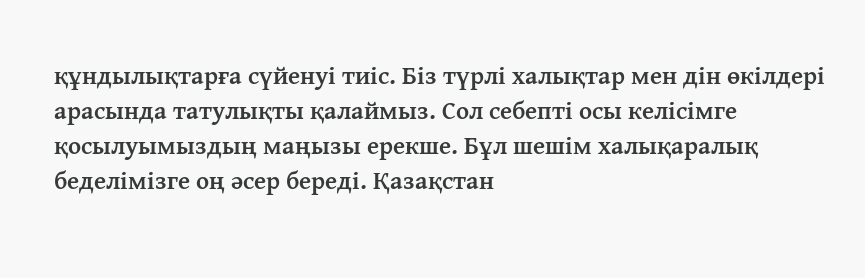құндылықтарға сүйенуі тиіс. Біз түрлі халықтар мен дін өкілдері арасында татулықты қалаймыз. Сол себепті осы келісімге қосылуымыздың маңызы ерекше. Бұл шешім халықаралық беделімізге оң әсер береді. Қазақстан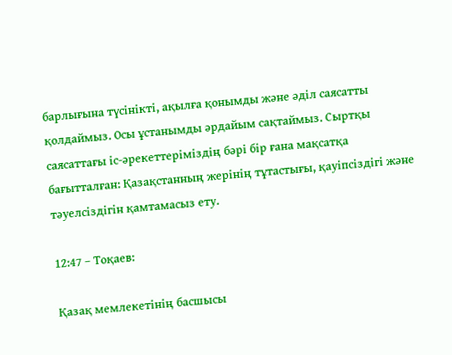барлығына түсінікті, ақылға қонымды және әділ саясатты қолдаймыз. Осы ұстанымды әрдайым сақтаймыз. Сыртқы саясаттағы іс-әрекеттеріміздің бәрі бір ғана мақсатқа бағытталған: Қазақстанның жерінің тұтастығы, қауіпсіздігі және тәуелсіздігін қамтамасыз ету.

12:47 – Тоқаев:

Қазақ мемлекетінің басшысы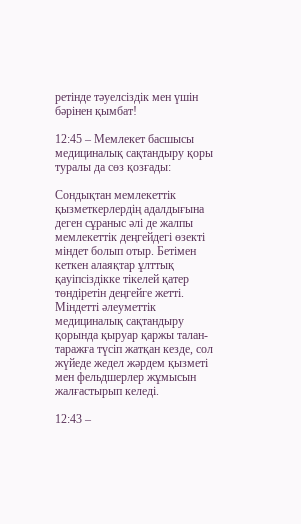ретінде тәуелсіздік мен үшін бәрінен қымбат!

12:45 – Мемлекет басшысы медициналық сақтандыру қоры туралы да сөз қозғады:

Сондықтан мемлекеттік қызметкерлердің адалдығына деген сұраныс әлі де жалпы мемлекеттік деңгейдегі өзекті міндет болып отыр. Бетімен кеткен алаяқтар ұлттық қауіпсіздікке тікелей қатер төндіретін деңгейге жетті. Міндетті әлеуметтік медициналық сақтандыру қорында қыруар қаржы талан-таражға түсіп жатқан кезде, сол жүйеде жедел жәрдем қызметі мен фельдшерлер жұмысын жалғастырып келеді.

12:43 –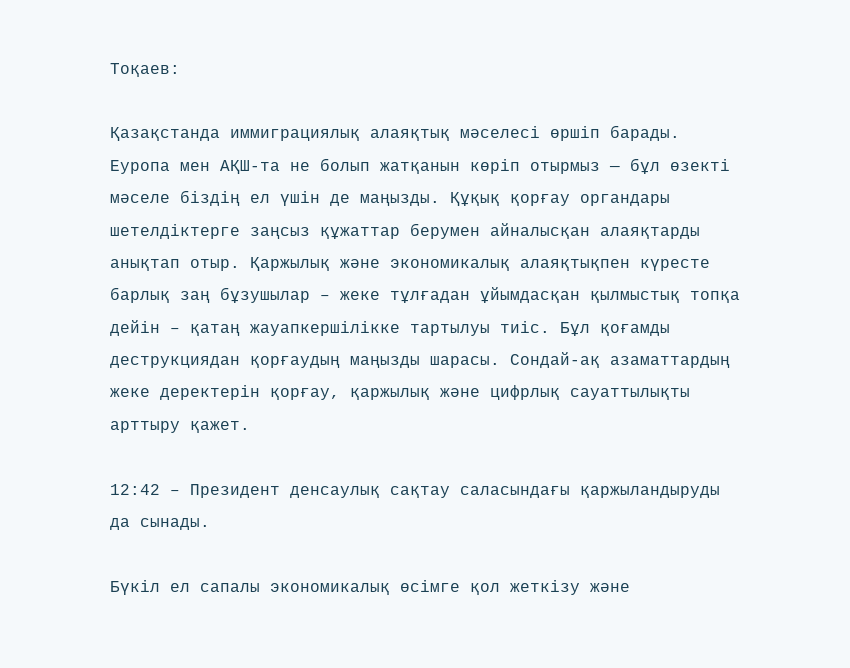Тоқаев:

Қазақстанда иммиграциялық алаяқтық мәселесі өршіп барады. Еуропа мен АҚШ-та не болып жатқанын көріп отырмыз — бұл өзекті мәселе біздің ел үшін де маңызды. Құқық қорғау органдары шетелдіктерге заңсыз құжаттар берумен айналысқан алаяқтарды анықтап отыр. Қаржылық және экономикалық алаяқтықпен күресте барлық заң бұзушылар – жеке тұлғадан ұйымдасқан қылмыстық топқа дейін – қатаң жауапкершілікке тартылуы тиіс. Бұл қоғамды деструкциядан қорғаудың маңызды шарасы. Сондай-ақ азаматтардың жеке деректерін қорғау, қаржылық және цифрлық сауаттылықты арттыру қажет.

12:42 – Президент денсаулық сақтау саласындағы қаржыландыруды да сынады.

Бүкіл ел сапалы экономикалық өсімге қол жеткізу және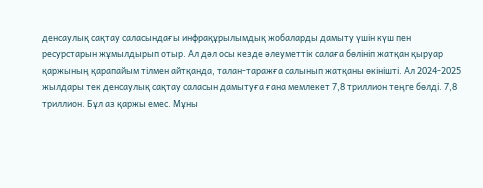денсаулық сақтау саласындағы инфрақұрылымдық жобаларды дамыту үшін күш пен ресурстарын жұмылдырып отыр. Ал дәл осы кезде әлеуметтік салаға бөлініп жатқан қыруар қаржының қарапайым тілмен айтқанда, талан-таражға салынып жатқаны өкінішті. Ал 2024-2025 жылдары тек денсаулық сақтау саласын дамытуға ғана мемлекет 7,8 триллион теңге бөлді. 7,8 триллион. Бұл аз қаржы емес. Мұны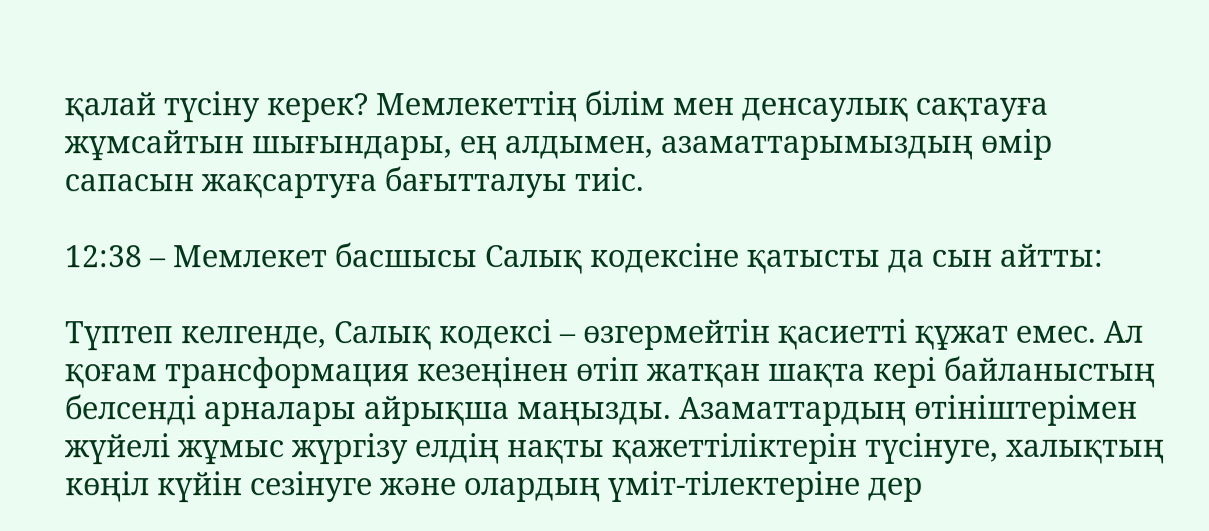қалай түсіну керек? Мемлекеттің білім мен денсаулық сақтауға жұмсайтын шығындары, ең алдымен, азаматтарымыздың өмір сапасын жақсартуға бағытталуы тиіс.

12:38 – Мемлекет басшысы Салық кодексіне қатысты да сын айтты:

Түптеп келгенде, Салық кодексі – өзгермейтін қасиетті құжат емес. Ал қоғам трансформация кезеңінен өтіп жатқан шақта кері байланыстың белсенді арналары айрықша маңызды. Азаматтардың өтініштерімен жүйелі жұмыс жүргізу елдің нақты қажеттіліктерін түсінуге, халықтың көңіл күйін сезінуге және олардың үміт-тілектеріне дер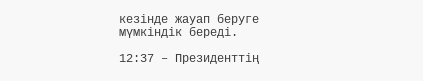кезінде жауап беруге мүмкіндік береді.

12:37 – Президенттің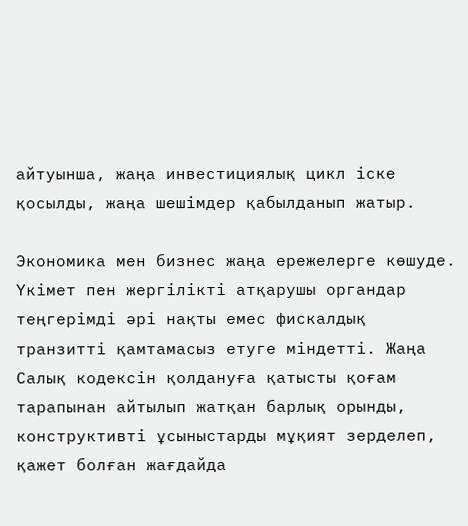айтуынша, жаңа инвестициялық цикл іске қосылды, жаңа шешімдер қабылданып жатыр.

Экономика мен бизнес жаңа ережелерге көшуде. Үкімет пен жергілікті атқарушы органдар теңгерімді әрі нақты емес фискалдық транзитті қамтамасыз етуге міндетті. Жаңа Салық кодексін қолдануға қатысты қоғам тарапынан айтылып жатқан барлық орынды, конструктивті ұсыныстарды мұқият зерделеп, қажет болған жағдайда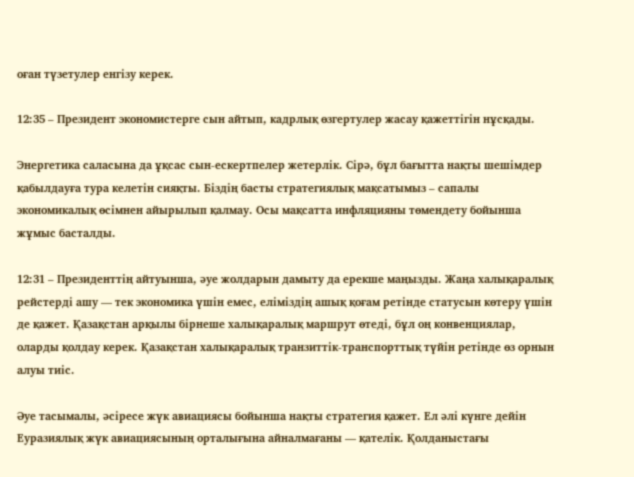оған түзетулер енгізу керек.

12:35 – Президент экономистерге сын айтып, кадрлық өзгертулер жасау қажеттігін нұсқады.

Энергетика саласына да ұқсас сын-ескертпелер жетерлік. Сірә, бұл бағытта нақты шешімдер қабылдауға тура келетін сияқты. Біздің басты стратегиялық мақсатымыз – сапалы экономикалық өсімнен айырылып қалмау. Осы мақсатта инфляцияны төмендету бойынша жұмыс басталды.

12:31 – Президенттің айтуынша, әуе жолдарын дамыту да ерекше маңызды. Жаңа халықаралық рейстерді ашу — тек экономика үшін емес, еліміздің ашық қоғам ретінде статусын көтеру үшін де қажет. Қазақстан арқылы бірнеше халықаралық маршрут өтеді, бұл оң конвенциялар, оларды қолдау керек. Қазақстан халықаралық транзиттік-транспорттық түйін ретінде өз орнын алуы тиіс.

Әуе тасымалы, әсіресе жүк авиациясы бойынша нақты стратегия қажет. Ел әлі күнге дейін Еуразиялық жүк авиациясының орталығына айналмағаны — қателік. Қолданыстағы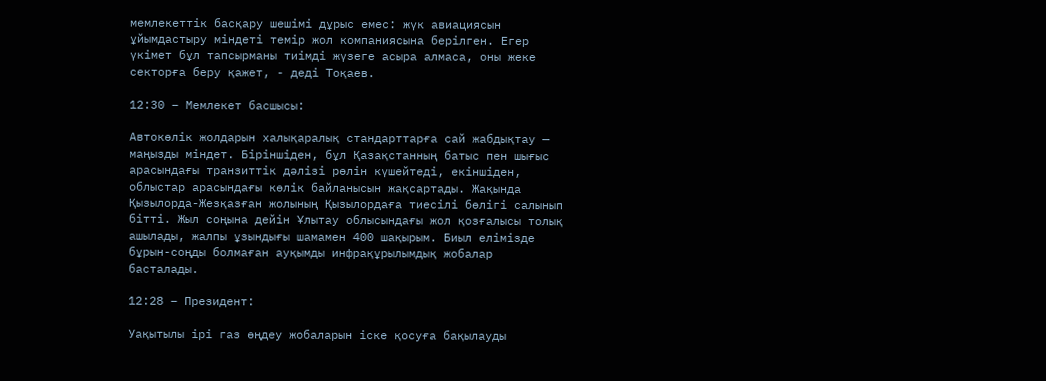мемлекеттік басқару шешімі дұрыс емес: жүк авиациясын ұйымдастыру міндеті темір жол компаниясына берілген. Егер үкімет бұл тапсырманы тиімді жүзеге асыра алмаса, оны жеке секторға беру қажет, - деді Тоқаев.

12:30 – Мемлекет басшысы:

Автокөлік жолдарын халықаралық стандарттарға сай жабдықтау — маңызды міндет. Біріншіден, бұл Қазақстанның батыс пен шығыс арасындағы транзиттік дәлізі рөлін күшейтеді, екіншіден, облыстар арасындағы көлік байланысын жақсартады. Жақында Қызылорда-Жезқазған жолының Қызылордаға тиесілі бөлігі салынып бітті. Жыл соңына дейін Ұлытау облысындағы жол қозғалысы толық ашылады, жалпы ұзындығы шамамен 400 шақырым. Биыл елімізде бұрын-соңды болмаған ауқымды инфрақұрылымдық жобалар басталады.

12:28 – Президент:

Уақытылы ірі газ өңдеу жобаларын іске қосуға бақылауды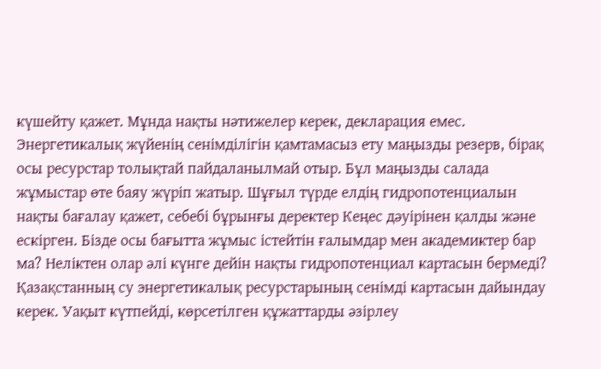күшейту қажет. Мұнда нақты нәтижелер керек, декларация емес. Энергетикалық жүйенің сенімділігін қамтамасыз ету маңызды резерв, бірақ осы ресурстар толықтай пайдаланылмай отыр. Бұл маңызды салада жұмыстар өте баяу жүріп жатыр. Шұғыл түрде елдің гидропотенциалын нақты бағалау қажет, себебі бұрынғы деректер Кеңес дәуірінен қалды және ескірген. Бізде осы бағытта жұмыс істейтін ғалымдар мен академиктер бар ма? Неліктен олар әлі күнге дейін нақты гидропотенциал картасын бермеді? Қазақстанның су энергетикалық ресурстарының сенімді картасын дайындау керек. Уақыт күтпейді, көрсетілген құжаттарды әзірлеу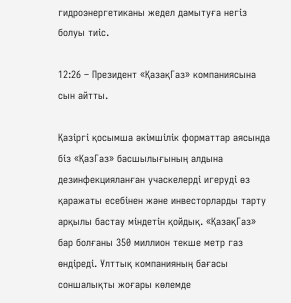гидроэнергетиканы жедел дамытуға негіз болуы тиіс.

12:26 – Президент «ҚазақГаз» компаниясына сын айтты.

Қазіргі қосымша әкімшілік форматтар аясында біз «ҚазГаз» басшылығының алдына дезинфекцияланған учаскелерді игеруді өз қаражаты есебінен және инвесторларды тарту арқылы бастау міндетін қойдық. «ҚазақГаз» бар болғаны 350 миллион текше метр газ өндіреді. Ұлттық компанияның бағасы соншалықты жоғары көлемде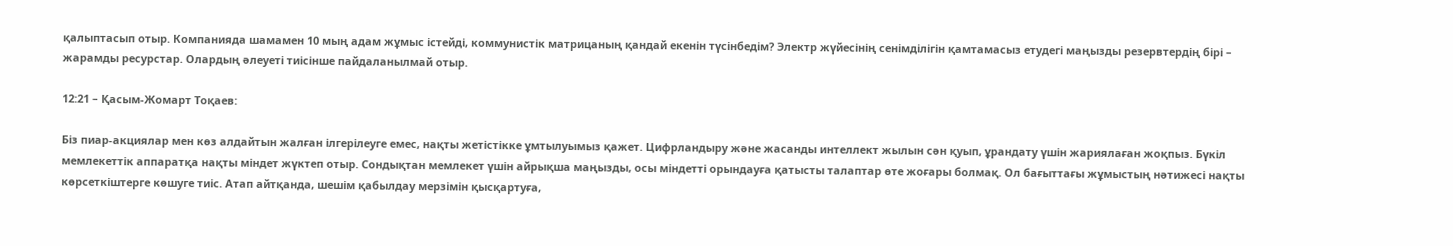қалыптасып отыр. Компанияда шамамен 10 мың адам жұмыс істейді, коммунистік матрицаның қандай екенін түсінбедім? Электр жүйесінің сенімділігін қамтамасыз етудегі маңызды резервтердің бірі – жарамды ресурстар. Олардың әлеуеті тиісінше пайдаланылмай отыр.

12:21 – Қасым-Жомарт Тоқаев:

Біз пиар-акциялар мен көз алдайтын жалған ілгерілеуге емес, нақты жетістікке ұмтылуымыз қажет. Цифрландыру және жасанды интеллект жылын сән қуып, ұрандату үшін жариялаған жоқпыз. Бүкіл мемлекеттік аппаратқа нақты міндет жүктеп отыр. Сондықтан мемлекет үшін айрықша маңызды, осы міндетті орындауға қатысты талаптар өте жоғары болмақ. Ол бағыттағы жұмыстың нәтижесі нақты көрсеткіштерге көшуге тиіс. Атап айтқанда, шешім қабылдау мерзімін қысқартуға,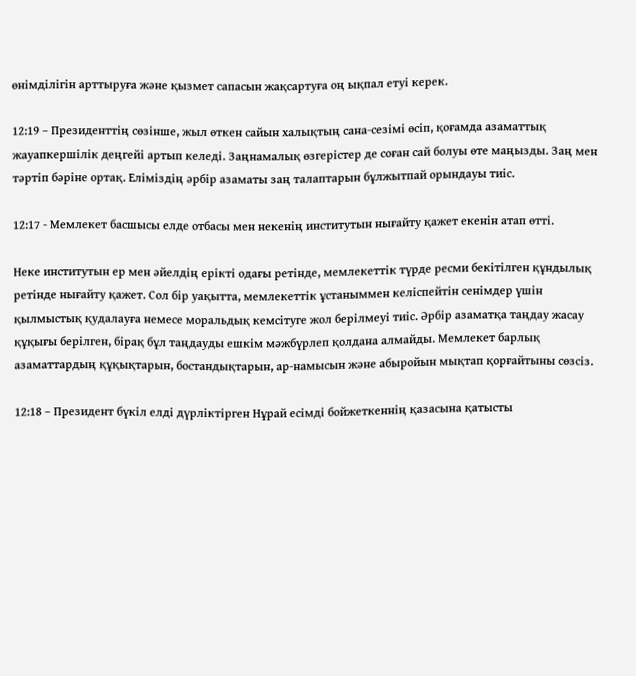өнімділігін арттыруға және қызмет сапасын жақсартуға оң ықпал етуі керек.

12:19 – Президенттің сөзінше, жыл өткен сайын халықтың сана-сезімі өсіп, қоғамда азаматтық жауапкершілік деңгейі артып келеді. Заңнамалық өзгерістер де соған сай болуы өте маңызды. Заң мен тәртіп бәріне ортақ. Еліміздің әрбір азаматы заң талаптарын бұлжытпай орындауы тиіс.

12:17 - Мемлекет басшысы елде отбасы мен некенің институтын нығайту қажет екенін атап өтті.

Неке институтын ер мен әйелдің ерікті одағы ретінде, мемлекеттік түрде ресми бекітілген құндылық ретінде нығайту қажет. Сол бір уақытта, мемлекеттік ұстаныммен келіспейтін сенімдер үшін қылмыстық қудалауға немесе моральдық кемсітуге жол берілмеуі тиіс. Әрбір азаматқа таңдау жасау құқығы берілген, бірақ бұл таңдауды ешкім мәжбүрлеп қолдана алмайды. Мемлекет барлық азаматтардың құқықтарын, бостандықтарын, ар-намысын және абыройын мықтап қорғайтыны сөзсіз.

12:18 – Президент бүкіл елді дүрліктірген Нұрай есімді бойжеткеннің қазасына қатысты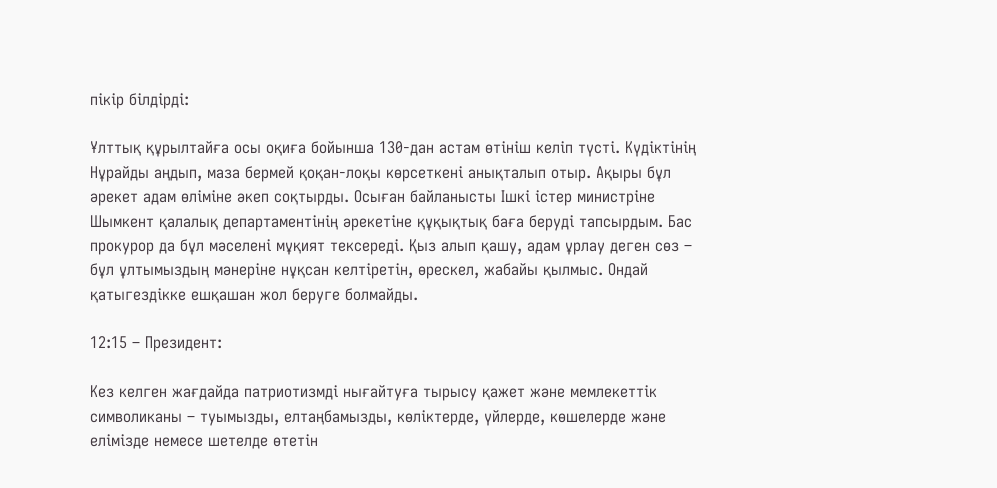пікір білдірді:

Ұлттық құрылтайға осы оқиға бойынша 130-дан астам өтініш келіп түсті. Күдіктінің Нұрайды аңдып, маза бермей қоқан-лоқы көрсеткені анықталып отыр. Ақыры бұл әрекет адам өліміне әкеп соқтырды. Осыған байланысты Ішкі істер министріне Шымкент қалалық департаментінің әрекетіне құқықтық баға беруді тапсырдым. Бас прокурор да бұл мәселені мұқият тексереді. Қыз алып қашу, адам ұрлау деген сөз – бұл ұлтымыздың мәнеріне нұқсан келтіретін, өрескел, жабайы қылмыс. Ондай қатыгездікке ешқашан жол беруге болмайды.

12:15 – Президент:

Кез келген жағдайда патриотизмді нығайтуға тырысу қажет және мемлекеттік символиканы – туымызды, елтаңбамызды, көліктерде, үйлерде, көшелерде және елімізде немесе шетелде өтетін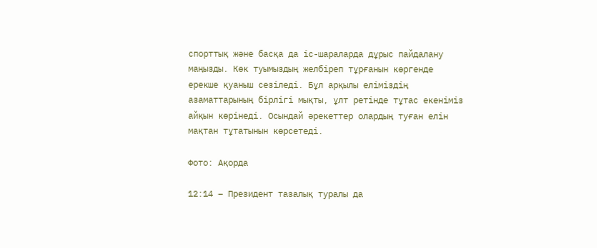спорттық және басқа да іс-шараларда дұрыс пайдалану маңызды. Көк туымыздың желбіреп тұрғанын көргенде ерекше қуаныш сезіледі. Бұл арқылы еліміздің азаматтарының бірлігі мықты, ұлт ретінде тұтас екеніміз айқын көрінеді. Осындай әрекеттер олардың туған елін мақтан тұтатынын көрсетеді.

Фото: Ақорда

12:14 – Президент тазалық туралы да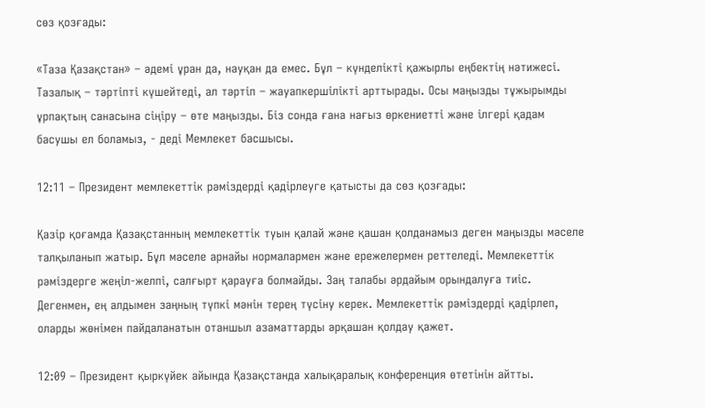сөз қозғады:

«Таза Қазақстан» – әдемі ұран да, науқан да емес. Бұл – күнделікті қажырлы еңбектің нәтижесі. Тазалық – тәртіпті күшейтеді, ал тәртіп – жауапкершілікті арттырады. Осы маңызды тұжырымды ұрпақтың санасына сіңіру – өте маңызды. Біз сонда ғана нағыз өркениетті және ілгері қадам басушы ел боламыз, - деді Мемлекет басшысы.

12:11 – Президент мемлекеттік рәміздерді қадірлеуге қатысты да сөз қозғады:

Қазір қоғамда Қазақстанның мемлекеттік туын қалай және қашан қолданамыз деген маңызды мәселе талқыланып жатыр. Бұл мәселе арнайы нормалармен және ережелермен реттеледі. Мемлекеттік рәміздерге жеңіл-желпі, салғырт қарауға болмайды. Заң талабы әрдайым орындалуға тиіс. Дегенмен, ең алдымен заңның түпкі мәнін терең түсіну керек. Мемлекеттік рәміздерді қадірлеп, оларды жөнімен пайдаланатын отаншыл азаматтарды әрқашан қолдау қажет.

12:09 – Президент қыркүйек айында Қазақстанда халықаралық конференция өтетінін айтты.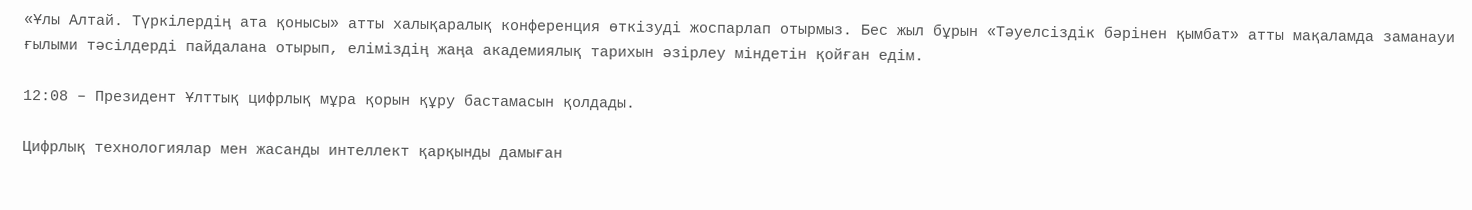«Ұлы Алтай. Түркілердің ата қонысы» атты халықаралық конференция өткізуді жоспарлап отырмыз. Бес жыл бұрын «Тәуелсіздік бәрінен қымбат» атты мақаламда заманауи ғылыми тәсілдерді пайдалана отырып, еліміздің жаңа академиялық тарихын әзірлеу міндетін қойған едім.

12:08 – Президент Ұлттық цифрлық мұра қорын құру бастамасын қолдады.

Цифрлық технологиялар мен жасанды интеллект қарқынды дамыған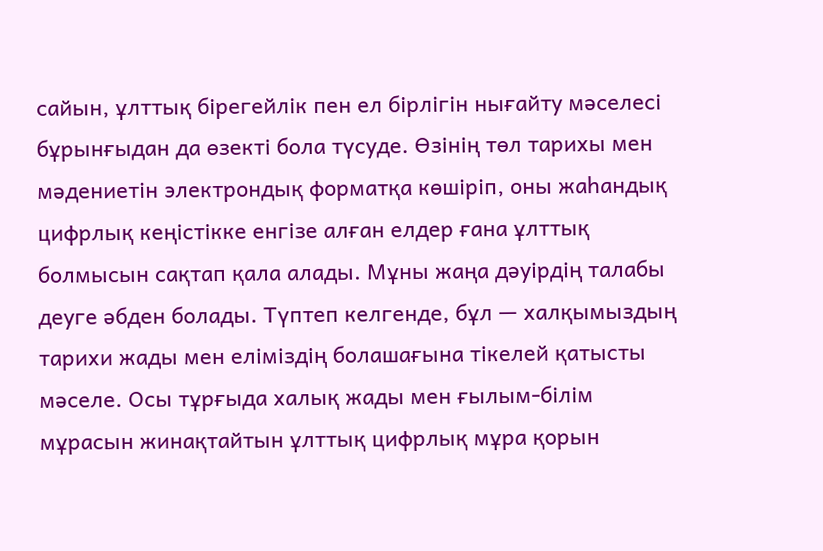сайын, ұлттық бірегейлік пен ел бірлігін нығайту мәселесі бұрынғыдан да өзекті бола түсуде. Өзінің төл тарихы мен мәдениетін электрондық форматқа көшіріп, оны жаһандық цифрлық кеңістікке енгізе алған елдер ғана ұлттық болмысын сақтап қала алады. Мұны жаңа дәуірдің талабы деуге әбден болады. Түптеп келгенде, бұл — халқымыздың тарихи жады мен еліміздің болашағына тікелей қатысты мәселе. Осы тұрғыда халық жады мен ғылым-білім мұрасын жинақтайтын ұлттық цифрлық мұра қорын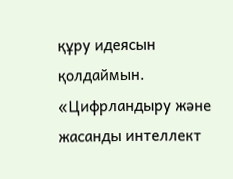құру идеясын қолдаймын. «Цифрландыру және жасанды интеллект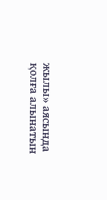жылы» аясында қолға алынатын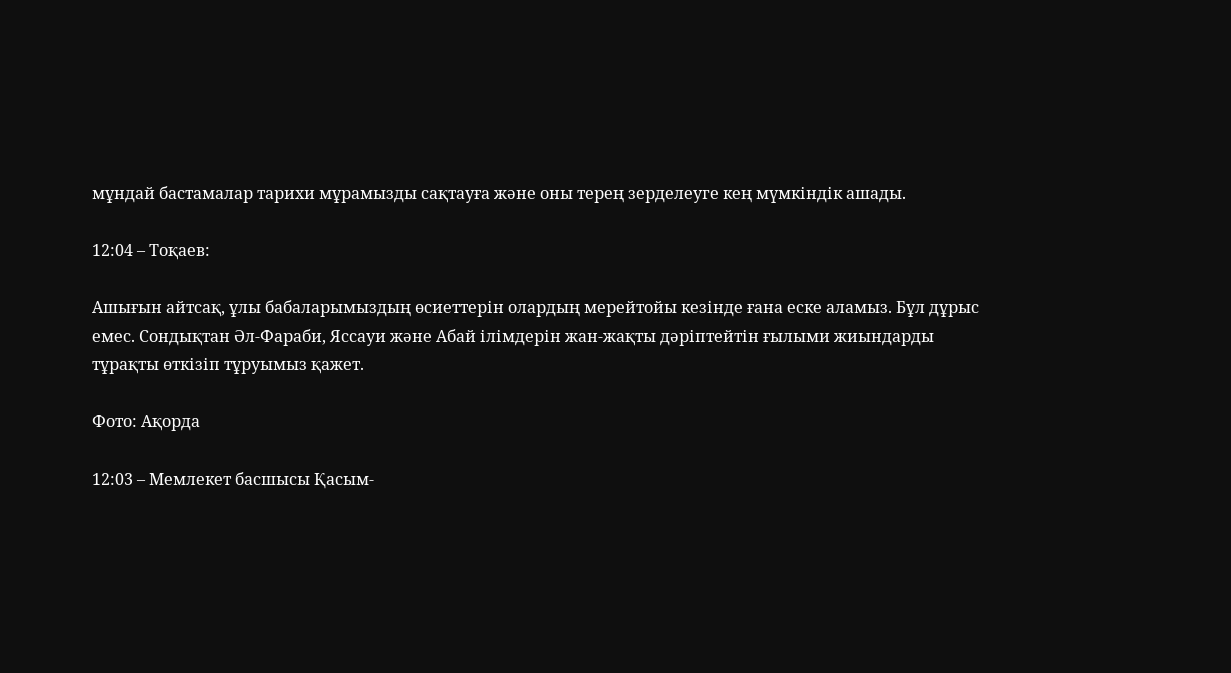мұндай бастамалар тарихи мұрамызды сақтауға және оны терең зерделеуге кең мүмкіндік ашады.

12:04 – Тоқаев:

Ашығын айтсақ, ұлы бабаларымыздың өсиеттерін олардың мерейтойы кезінде ғана еске аламыз. Бұл дұрыс емес. Сондықтан Әл-Фараби, Яссауи және Абай ілімдерін жан-жақты дәріптейтін ғылыми жиындарды тұрақты өткізіп тұруымыз қажет.

Фото: Ақорда

12:03 – Мемлекет басшысы Қасым-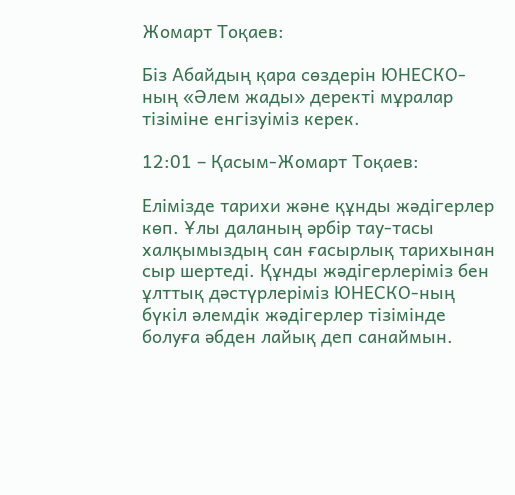Жомарт Тоқаев:

Біз Абайдың қара сөздерін ЮНЕСКО-ның «Әлем жады» деректі мұралар тізіміне енгізуіміз керек.

12:01 – Қасым-Жомарт Тоқаев:

Елімізде тарихи және құнды жәдігерлер көп. Ұлы даланың әрбір тау-тасы халқымыздың сан ғасырлық тарихынан сыр шертеді. Құнды жәдігерлеріміз бен ұлттық дәстүрлеріміз ЮНЕСКО-ның бүкіл әлемдік жәдігерлер тізімінде болуға әбден лайық деп санаймын.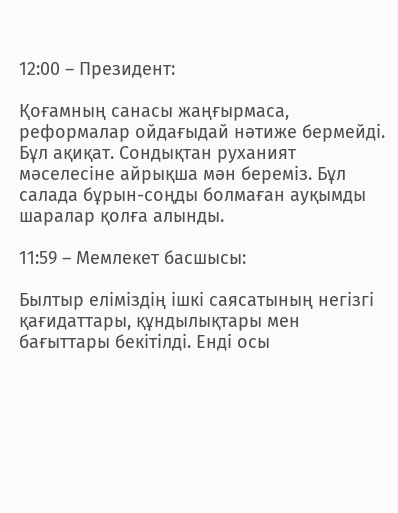12:00 – Президент:

Қоғамның санасы жаңғырмаса, реформалар ойдағыдай нәтиже бермейді. Бұл ақиқат. Сондықтан руханият мәселесіне айрықша мән береміз. Бұл салада бұрын-соңды болмаған ауқымды шаралар қолға алынды.

11:59 – Мемлекет басшысы:

Былтыр еліміздің ішкі саясатының негізгі қағидаттары, құндылықтары мен бағыттары бекітілді. Енді осы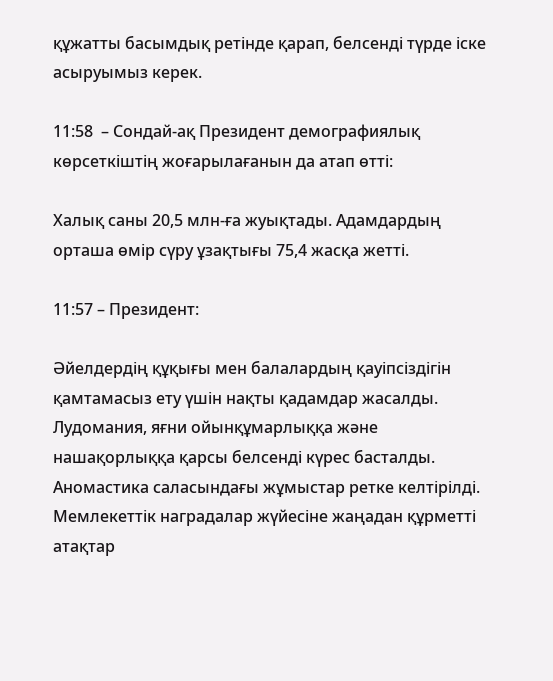құжатты басымдық ретінде қарап, белсенді түрде іске асыруымыз керек.

11:58  – Сондай-ақ Президент демографиялық көрсеткіштің жоғарылағанын да атап өтті:

Халық саны 20,5 млн-ға жуықтады. Адамдардың орташа өмір сүру ұзақтығы 75,4 жасқа жетті.

11:57 – Президент:

Әйелдердің құқығы мен балалардың қауіпсіздігін қамтамасыз ету үшін нақты қадамдар жасалды. Лудомания, яғни ойынқұмарлыққа және нашақорлыққа қарсы белсенді күрес басталды. Аномастика саласындағы жұмыстар ретке келтірілді. Мемлекеттік наградалар жүйесіне жаңадан құрметті атақтар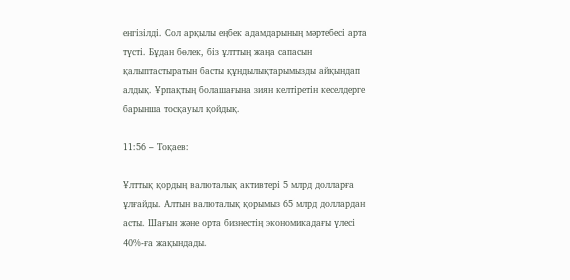енгізілді. Сол арқылы еңбек адамдарының мәртебесі арта түсті. Бұдан бөлек, біз ұлттың жаңа сапасын қалыптастыратын басты құндылықтарымызды айқындап алдық. Ұрпақтың болашағына зиян келтіретін кеселдерге барынша тосқауыл қойдық.

11:56 – Тоқаев:

Ұлттық қордың валюталық активтері 5 млрд долларға ұлғайды. Алтын валюталық қорымыз 65 млрд доллардан асты. Шағын және орта бизнестің экономикадағы үлесі 40%-ға жақындады.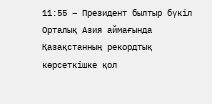11:55 – Президент былтыр бүкіл Орталық Азия аймағында Қазақстанның рекордтық көрсеткішке қол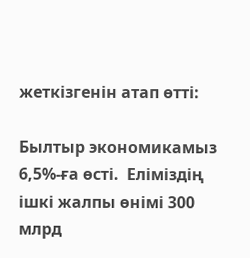жеткізгенін атап өтті:

Былтыр экономикамыз 6,5%-ға өсті.  Еліміздің ішкі жалпы өнімі 300 млрд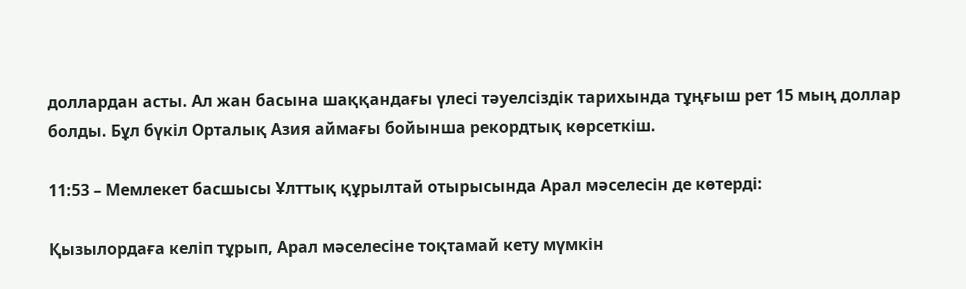доллардан асты. Ал жан басына шаққандағы үлесі тәуелсіздік тарихында тұңғыш рет 15 мың доллар болды. Бұл бүкіл Орталық Азия аймағы бойынша рекордтық көрсеткіш.

11:53 – Мемлекет басшысы Ұлттық құрылтай отырысында Арал мәселесін де көтерді:

Қызылордаға келіп тұрып, Арал мәселесіне тоқтамай кету мүмкін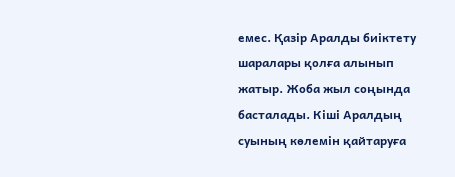емес. Қазір Аралды биіктету шаралары қолға алынып жатыр. Жоба жыл соңында басталады. Кіші Аралдың суының көлемін қайтаруға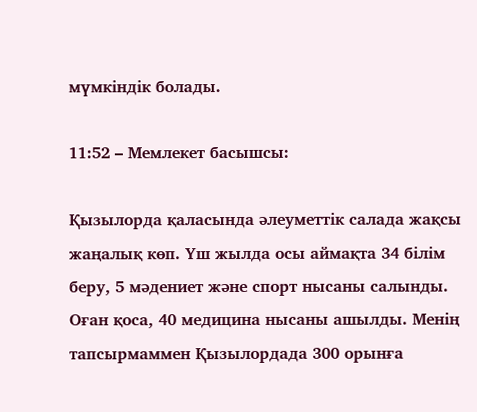мүмкіндік болады.

11:52 – Мемлекет басышсы:

Қызылорда қаласында әлеуметтік салада жақсы жаңалық көп. Үш жылда осы аймақта 34 білім беру, 5 мәдениет және спорт нысаны салынды. Оған қоса, 40 медицина нысаны ашылды. Менің тапсырмаммен Қызылордада 300 орынға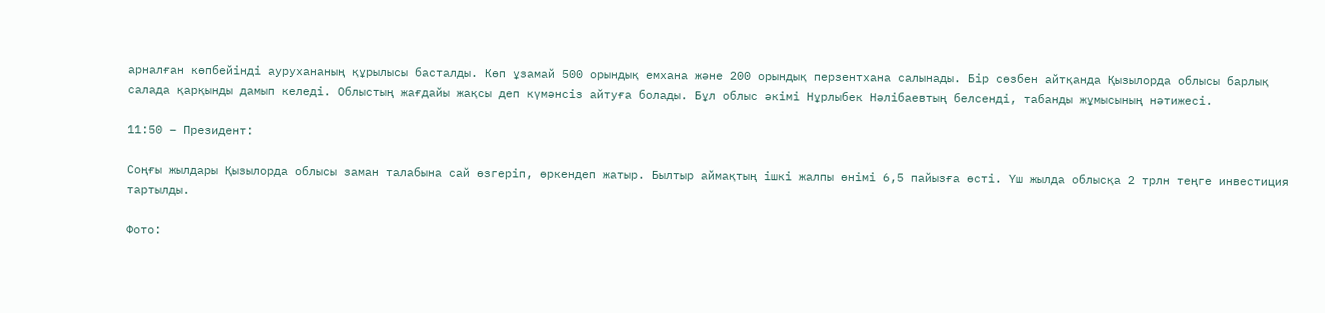арналған көпбейінді аурухананың құрылысы басталды. Көп ұзамай 500 орындық емхана және 200 орындық перзентхана салынады. Бір сөзбен айтқанда Қызылорда облысы барлық салада қарқынды дамып келеді. Облыстың жағдайы жақсы деп күмәнсіз айтуға болады. Бұл облыс әкімі Нұрлыбек Нәлібаевтың белсенді, табанды жұмысының нәтижесі.

11:50 – Президент:

Соңғы жылдары Қызылорда облысы заман талабына сай өзгеріп, өркендеп жатыр. Былтыр аймақтың ішкі жалпы өнімі 6,5 пайызға өсті. Үш жылда облысқа 2 трлн теңге инвестиция тартылды.

Фото: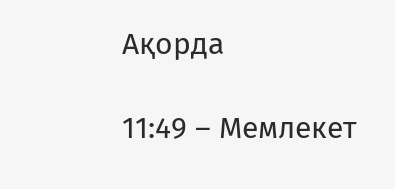Ақорда

11:49 – Мемлекет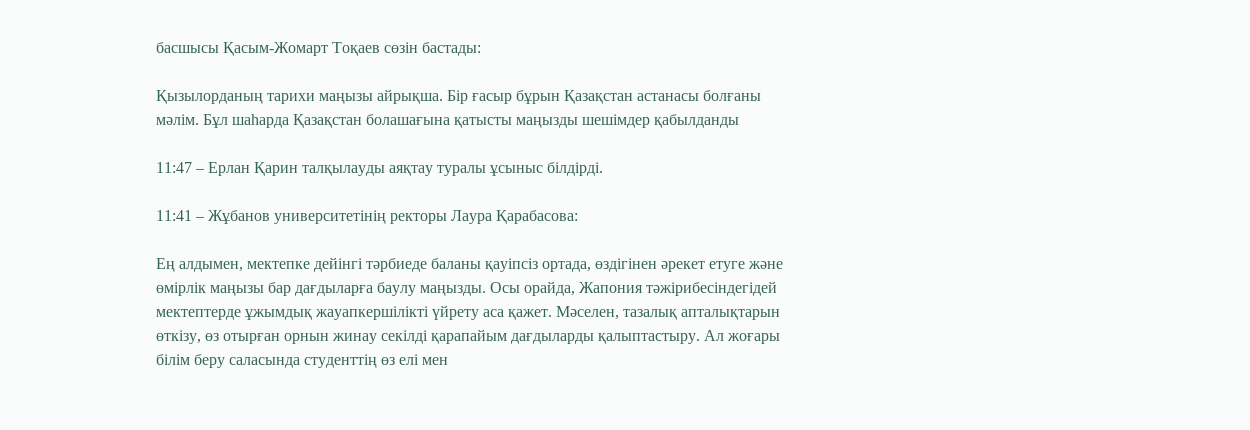басшысы Қасым-Жомарт Тоқаев сөзін бастады:

Қызылорданың тарихи маңызы айрықша. Бір ғасыр бұрын Қазақстан астанасы болғаны мәлім. Бұл шаһарда Қазақстан болашағына қатысты маңызды шешімдер қабылданды

11:47 – Ерлан Қарин талқылауды аяқтау туралы ұсыныс білдірді.

11:41 – Жұбанов университетінің ректоры Лаура Қарабасова:

Ең алдымен, мектепке дейінгі тәрбиеде баланы қауіпсіз ортада, өздігінен әрекет етуге және өмірлік маңызы бар дағдыларға баулу маңызды. Осы орайда, Жапония тәжірибесіндегідей мектептерде ұжымдық жауапкершілікті үйрету аса қажет. Мәселен, тазалық апталықтарын өткізу, өз отырған орнын жинау секілді қарапайым дағдыларды қалыптастыру. Ал жоғары білім беру саласында студенттің өз елі мен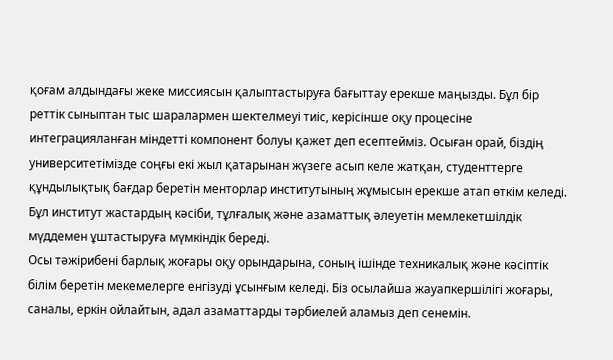қоғам алдындағы жеке миссиясын қалыптастыруға бағыттау ерекше маңызды. Бұл бір реттік сыныптан тыс шаралармен шектелмеуі тиіс, керісінше оқу процесіне интеграцияланған міндетті компонент болуы қажет деп есептейміз. Осыған орай, біздің университетімізде соңғы екі жыл қатарынан жүзеге асып келе жатқан, студенттерге құндылықтық бағдар беретін менторлар институтының жұмысын ерекше атап өткім келеді. Бұл институт жастардың кәсіби, тұлғалық және азаматтық әлеуетін мемлекетшілдік мүддемен ұштастыруға мүмкіндік береді.
Осы тәжірибені барлық жоғары оқу орындарына, соның ішінде техникалық және кәсіптік білім беретін мекемелерге енгізуді ұсынғым келеді. Біз осылайша жауапкершілігі жоғары, саналы, еркін ойлайтын, адал азаматтарды тәрбиелей аламыз деп сенемін.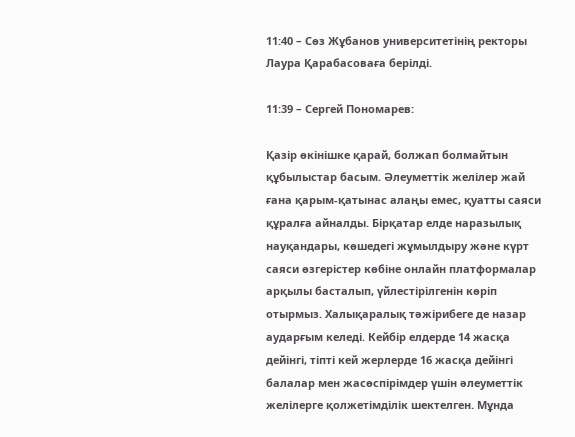11:40 – Сөз Жұбанов университетінің ректоры Лаура Қарабасоваға берілді.

11:39 – Сергей Пономарев:

Қазір өкінішке қарай, болжап болмайтын құбылыстар басым. Әлеуметтік желілер жай ғана қарым-қатынас алаңы емес, қуатты саяси құралға айналды. Бірқатар елде наразылық науқандары, көшедегі жұмылдыру және күрт саяси өзгерістер көбіне онлайн платформалар арқылы басталып, үйлестірілгенін көріп отырмыз. Халықаралық тәжірибеге де назар аударғым келеді. Кейбір елдерде 14 жасқа дейінгі, тіпті кей жерлерде 16 жасқа дейінгі балалар мен жасөспірімдер үшін әлеуметтік желілерге қолжетімділік шектелген. Мұнда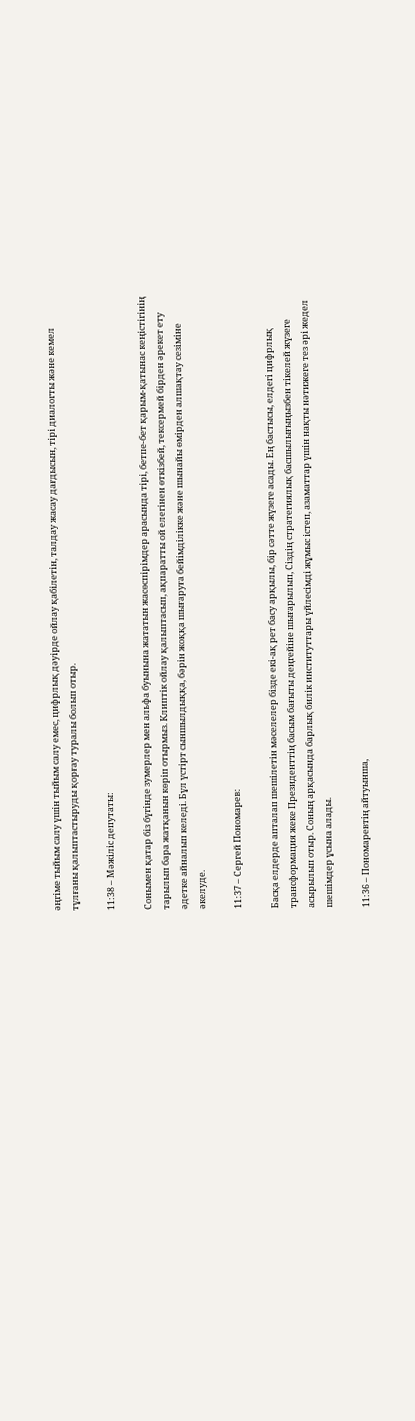әңгіме тыйым салу үшін тыйым салу емес, цифрлық дәуірде ойлау қабілетін, талдау жасау дағдысын, тірі диалогты және кемел тұлғаны қалыптастыруды қорғау туралы болып отыр.

11:38 – Мәжіліс депутаты:

Сонымен қатар біз бүгінде зумерлер мен альфа буынына жататын жасөспірімдер арасында тірі, бетпе-бет қарым-қатынас кеңістігінің тарылып бара жатқанын көріп отырмыз. Клиптік ойлау қалыптасып, ақпаратты ой елегінен өткізбей, тексермей бірден әрекет ету әдетке айналып келеді. Бұл үстірт сыншылдыққа, бәрін жоққа шығаруға бейімділікке және шынайы өмірден алшақтау сезіміне әкелуде.

11:37 – Сергей Пономарев:

Басқа елдерде апталап шешілетін мәселелер бізде екі-ақ рет басу арқылы, бір сәтте жүзеге асады. Ең бастысы, елдегі цифрлық трансформация жеке Президенттің басым бағыты деңгейіне шығарылып, Сіздің стратегиялық басшылығыңызбен тікелей жүзеге асырылып отыр. Соның арқасында барлық билік институттары үйлесімді жұмыс істеп, азаматтар үшін нақты нәтижеге тез әрі жедел шешімдер ұсына алады.

11:36 – Пономаревтің айтуынша,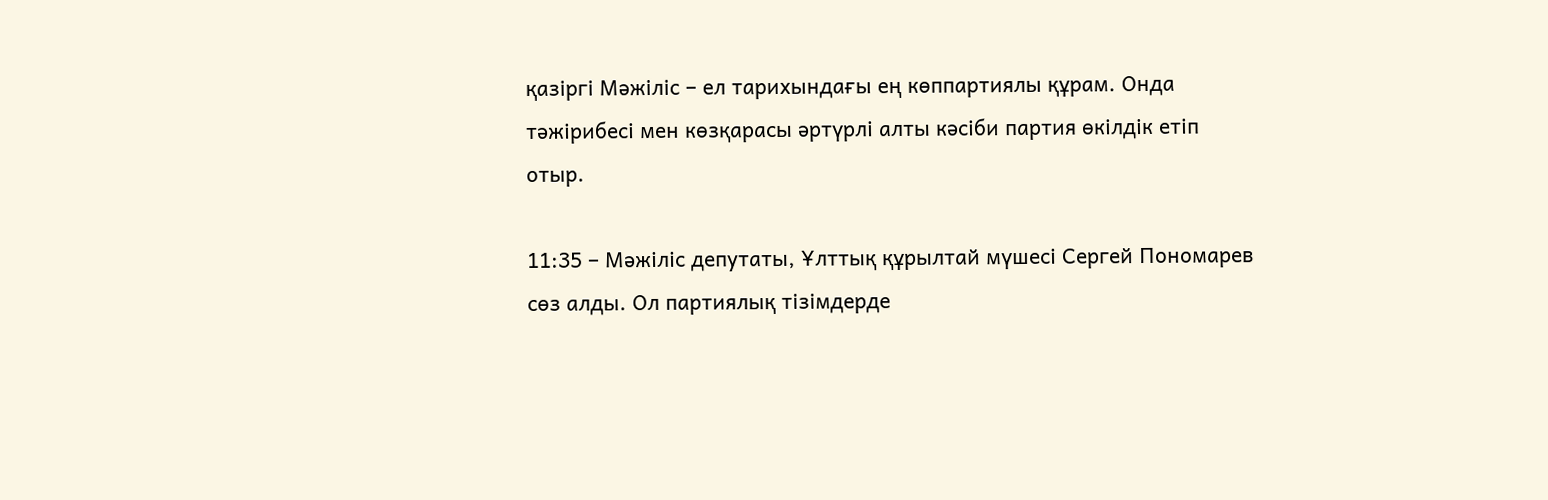қазіргі Мәжіліс – ел тарихындағы ең көппартиялы құрам. Онда тәжірибесі мен көзқарасы әртүрлі алты кәсіби партия өкілдік етіп отыр.

11:35 – Мәжіліс депутаты, Ұлттық құрылтай мүшесі Сергей Пономарев сөз алды. Ол партиялық тізімдерде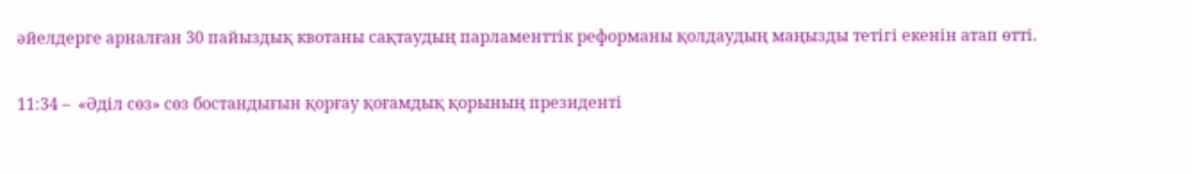әйелдерге арналған 30 пайыздық квотаны сақтаудың парламенттік реформаны қолдаудың маңызды тетігі екенін атап өтті.

11:34 –  «Әділ сөз» сөз бостандығын қорғау қоғамдық қорының президенті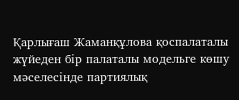Қарлығаш Жаманқұлова қоспалаталы жүйеден бір палаталы модельге көшу мәселесінде партиялық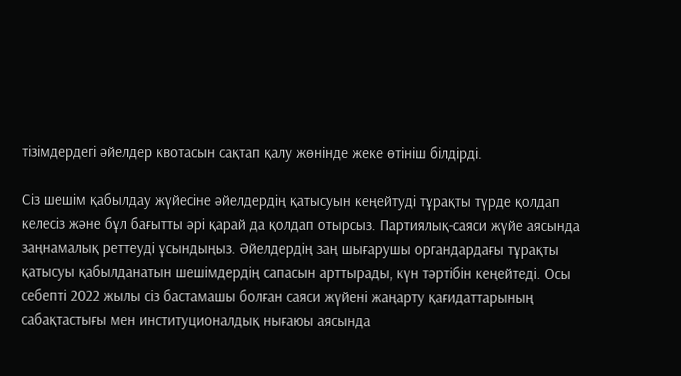тізімдердегі әйелдер квотасын сақтап қалу жөнінде жеке өтініш білдірді.

Сіз шешім қабылдау жүйесіне әйелдердің қатысуын кеңейтуді тұрақты түрде қолдап келесіз және бұл бағытты әрі қарай да қолдап отырсыз. Партиялық-саяси жүйе аясында заңнамалық реттеуді ұсындыңыз. Әйелдердің заң шығарушы органдардағы тұрақты қатысуы қабылданатын шешімдердің сапасын арттырады, күн тәртібін кеңейтеді. Осы себепті 2022 жылы сіз бастамашы болған саяси жүйені жаңарту қағидаттарының сабақтастығы мен институционалдық нығаюы аясында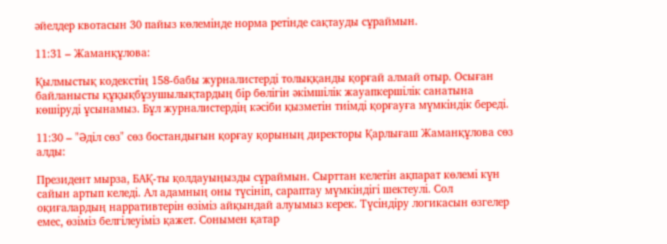әйелдер квотасын 30 пайыз көлемінде норма ретінде сақтауды сұраймын.

11:31 – Жаманқұлова:

Қылмыстық кодекстің 158-бабы журналистерді толыққанды қорғай алмай отыр. Осыған байланысты құқықбұзушылықтардың бір бөлігін әкімшілік жауапкершілік санатына көшіруді ұсынамыз. Бұл журналистердің кәсіби қызметін тиімді қорғауға мүмкіндік береді.

11:30 – "Әділ сөз" сөз бостандығын қорғау қорының директоры Қарлығаш Жаманқұлова сөз алды:

Президент мырза, БАҚ-ты қолдауыңызды сұраймын. Сырттан келетін ақпарат көлемі күн сайын артып келеді. Ал адамның оны түсініп, сараптау мүмкіндігі шектеулі. Сол оқиғалардың нарративтерін өзіміз айқындай алуымыз керек. Түсіндіру логикасын өзгелер емес, өзіміз белгілеуіміз қажет. Сонымен қатар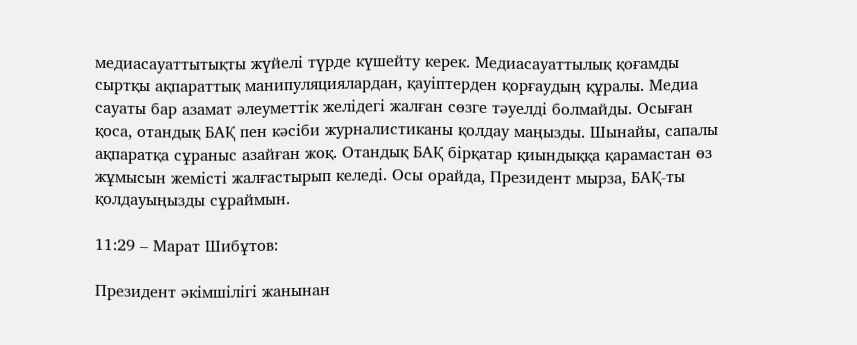медиасауаттытықты жүйелі түрде күшейту керек. Медиасауаттылық қоғамды сыртқы ақпараттық манипуляциялардан, қауіптерден қорғаудың құралы. Медиа сауаты бар азамат әлеуметтік желідегі жалған сөзге тәуелді болмайды. Осыған қоса, отандық БАҚ пен кәсіби журналистиканы қолдау маңызды. Шынайы, сапалы ақпаратқа сұраныс азайған жоқ. Отандық БАҚ бірқатар қиындыққа қарамастан өз жұмысын жемісті жалғастырып келеді. Осы орайда, Президент мырза, БАҚ-ты қолдауыңызды сұраймын.

11:29 – Марат Шибұтов:

Президент әкімшілігі жанынан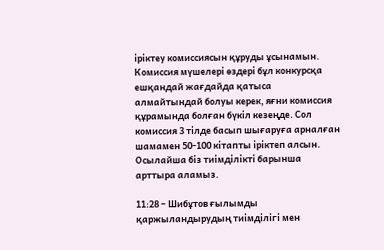іріктеу комиссиясын құруды ұсынамын. Комиссия мүшелері өздері бұл конкурсқа ешқандай жағдайда қатыса алмайтындай болуы керек, яғни комиссия құрамында болған бүкіл кезеңде. Сол комиссия 3 тілде басып шығаруға арналған шамамен 50-100 кітапты іріктеп алсын. Осылайша біз тиімділікті барынша арттыра аламыз.

11:28 – Шибұтов ғылымды қаржыландырудың тиімділігі мен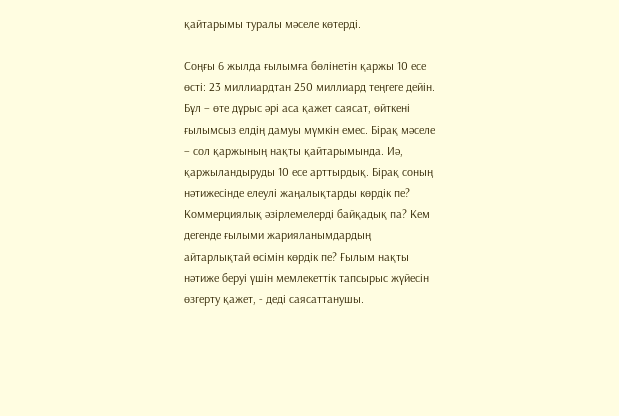қайтарымы туралы мәселе көтерді.

Соңғы 6 жылда ғылымға бөлінетін қаржы 10 есе өсті: 23 миллиардтан 250 миллиард теңгеге дейін. Бұл – өте дұрыс әрі аса қажет саясат, өйткені ғылымсыз елдің дамуы мүмкін емес. Бірақ мәселе – сол қаржының нақты қайтарымында. Иә, қаржыландыруды 10 есе арттырдық. Бірақ соның нәтижесінде елеулі жаңалықтарды көрдік пе? Коммерциялық әзірлемелерді байқадық па? Кем дегенде ғылыми жарияланымдардың айтарлықтай өсімін көрдік пе? Ғылым нақты нәтиже беруі үшін мемлекеттік тапсырыс жүйесін өзгерту қажет, - деді саясаттанушы.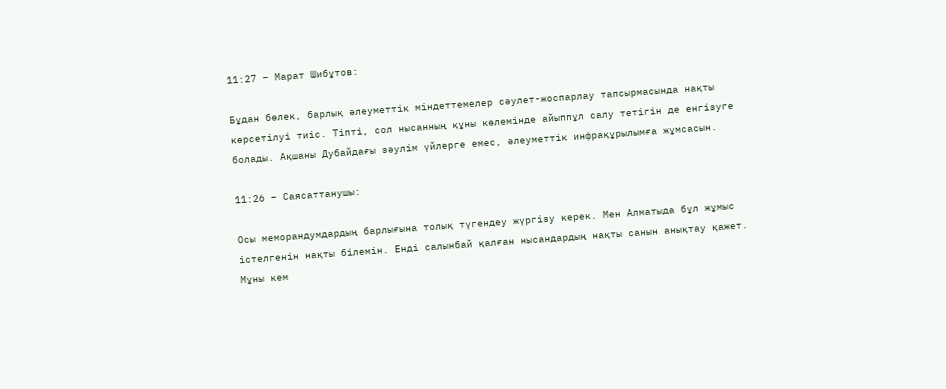11:27 – Марат Шибұтов:

Бұдан бөлек, барлық әлеуметтік міндеттемелер сәулет-жоспарлау тапсырмасында нақты көрсетілуі тиіс. Тіпті, сол нысанның құны көлемінде айыппұл салу тетігін де енгізуге болады. Ақшаны Дубайдағы зәулім үйлерге емес, әлеуметтік инфрақұрылымға жұмсасын.

11:26 – Саясаттанушы:

Осы меморандумдардың барлығына толық түгендеу жүргізу керек. Мен Алматыда бұл жұмыс істелгенін нақты білемін. Енді салынбай қалған нысандардың нақты санын анықтау қажет. Мұны кем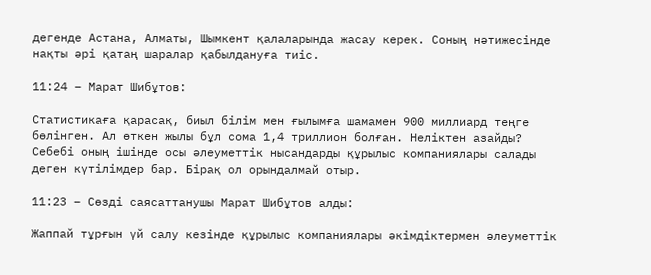дегенде Астана, Алматы, Шымкент қалаларында жасау керек. Соның нәтижесінде нақты әрі қатаң шаралар қабылдануға тиіс.

11:24 – Марат Шибұтов:

Статистикаға қарасақ, биыл білім мен ғылымға шамамен 900 миллиард теңге бөлінген. Ал өткен жылы бұл сома 1,4 триллион болған. Неліктен азайды? Себебі оның ішінде осы әлеуметтік нысандарды құрылыс компаниялары салады деген күтілімдер бар. Бірақ ол орындалмай отыр.

11:23 – Сөзді саясаттанушы Марат Шибұтов алды:

Жаппай тұрғын үй салу кезінде құрылыс компаниялары әкімдіктермен әлеуметтік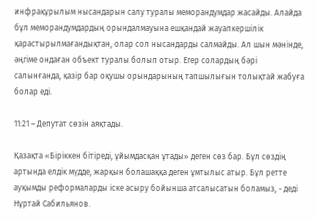инфрақұрылым нысандарын салу туралы меморандумдар жасайды. Алайда бұл меморандумдардың орындалмауына ешқандай жауапкершілік қарастырылмағандықтан, олар сол нысандарды салмайды. Ал шын мәнінде, әңгіме ондаған объект туралы болып отыр. Егер солардың бәрі салынғанда, қазір бар оқушы орындарының тапшылығын толықтай жабуға болар еді.

11:21 – Депутат сөзін аяқтады.

Қазақта «Біріккен бітіреді, ұйымдасқан ұтады» деген сөз бар. Бұл сөздің артында елдік мүдде, жарқын болашаққа деген ұмтылыс атыр. Бұл ретте ауқымды реформаларды іске асыру бойынша атсалысатын боламыз, - деді Нұртай Сабильянов.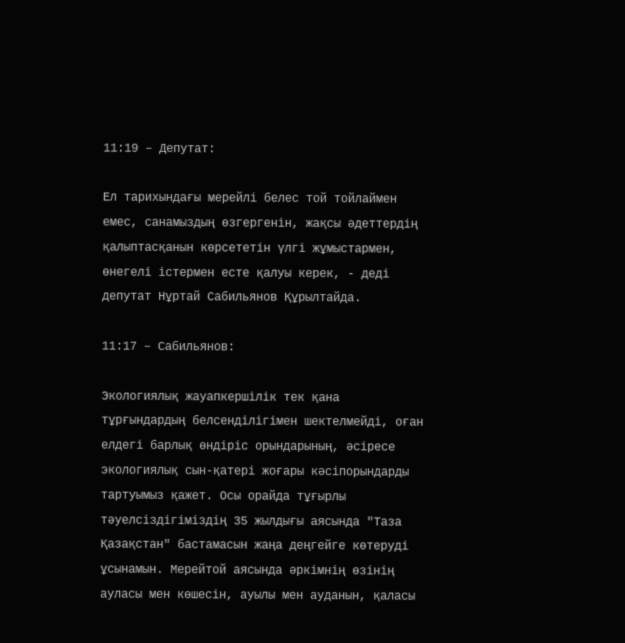11:19 – Депутат:

Ел тарихындағы мерейлі белес той тойлаймен емес, санамыздың өзгергенін, жақсы әдеттердің қалыптасқанын көрсететін үлгі жұмыстармен, өнегелі істермен есте қалуы керек, - деді депутат Нұртай Сабильянов Құрылтайда.

11:17 – Сабильянов:

Экологиялық жауапкершілік тек қана тұрғындардың белсенділігімен шектелмейді, оған елдегі барлық өндіріс орындарының, әсіресе экологиялық сын-қатері жоғары кәсіпорындарды тартуымыз қажет. Осы орайда тұғырлы тәуелсіздігіміздің 35 жылдығы аясында "Таза Қазақстан" бастамасын жаңа деңгейге көтеруді ұсынамын. Мерейтой аясында әркімнің өзінің ауласы мен көшесін, ауылы мен ауданын, қаласы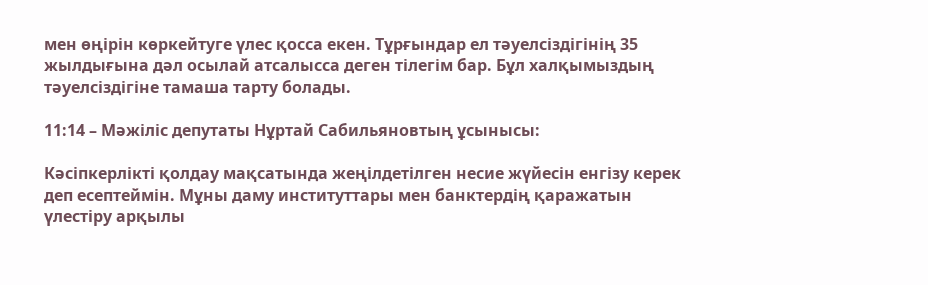мен өңірін көркейтуге үлес қосса екен. Тұрғындар ел тәуелсіздігінің 35 жылдығына дәл осылай атсалысса деген тілегім бар. Бұл халқымыздың тәуелсіздігіне тамаша тарту болады.

11:14 – Мәжіліс депутаты Нұртай Сабильяновтың ұсынысы:

Кәсіпкерлікті қолдау мақсатында жеңілдетілген несие жүйесін енгізу керек деп есептеймін. Мұны даму институттары мен банктердің қаражатын үлестіру арқылы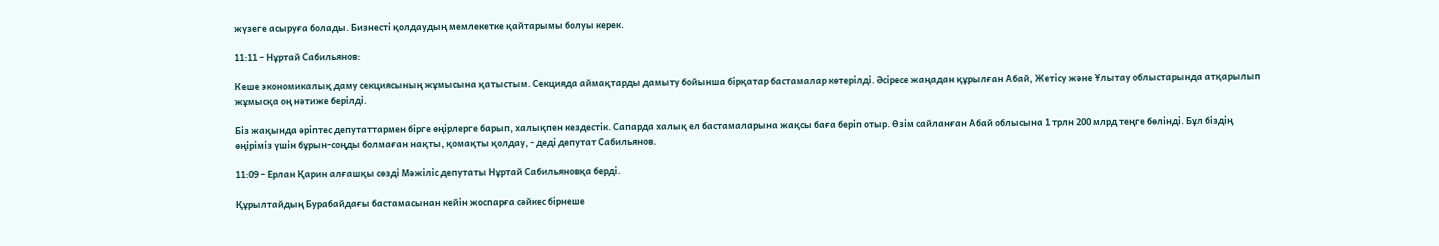жүзеге асыруға болады. Бизнесті қолдаудың мемлекетке қайтарымы болуы керек.

11:11 – Нұртай Сабильянов:

Кеше экономикалық даму секциясының жұмысына қатыстым. Секцияда аймақтарды дамыту бойынша бірқатар бастамалар көтерілді. Әсіресе жаңадан құрылған Абай, Жетісу және Ұлытау облыстарында атқарылып жұмысқа оң нәтиже берілді.

Біз жақында әріптес депутаттармен бірге өңірлерге барып, халықпен кездестік. Сапарда халық ел бастамаларына жақсы баға беріп отыр. Өзім сайланған Абай облысына 1 трлн 200 млрд теңге бөлінді. Бұл біздің өңіріміз үшін бұрын-соңды болмаған нақты, қомақты қолдау, - деді депутат Сабильянов.

11:09 – Ерлан Қарин алғашқы сөзді Мәжіліс депутаты Нұртай Сабильяновқа берді.

Құрылтайдың Бурабайдағы бастамасынан кейін жоспарға сәйкес бірнеше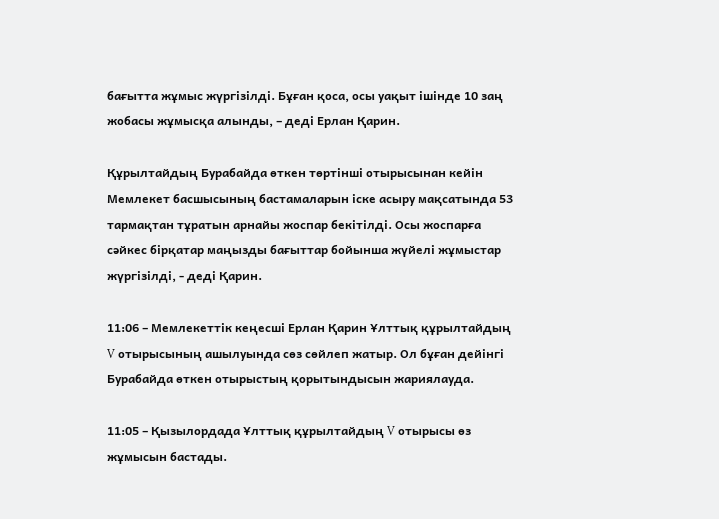бағытта жұмыс жүргізілді. Бұған қоса, осы уақыт ішінде 10 заң жобасы жұмысқа алынды, – деді Ерлан Қарин.

Құрылтайдың Бурабайда өткен төртінші отырысынан кейін Мемлекет басшысының бастамаларын іске асыру мақсатында 53 тармақтан тұратын арнайы жоспар бекітілді. Осы жоспарға сәйкес бірқатар маңызды бағыттар бойынша жүйелі жұмыстар жүргізілді, - деді Қарин.

11:06 – Мемлекеттiк кеңесші Ерлан Қарин Ұлттық құрылтайдың V отырысының ашылуында сөз сөйлеп жатыр. Ол бұған дейінгі Бурабайда өткен отырыстың қорытындысын жариялауда.

11:05 – Қызылордада Ұлттық құрылтайдың V отырысы өз жұмысын бастады.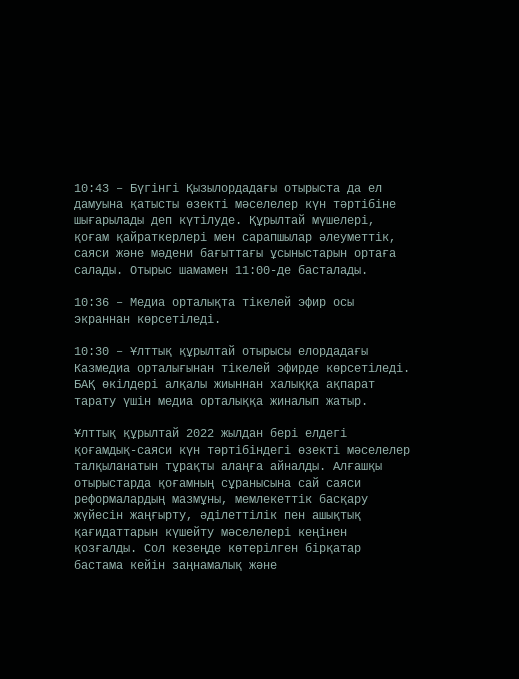10:43 – Бүгінгі Қызылордадағы отырыста да ел дамуына қатысты өзекті мәселелер күн тәртібіне шығарылады деп күтілуде. Құрылтай мүшелері, қоғам қайраткерлері мен сарапшылар әлеуметтік, саяси және мәдени бағыттағы ұсыныстарын ортаға салады. Отырыс шамамен 11:00-де басталады.

10:36 – Медиа орталықта тікелей эфир осы экраннан көрсетіледі.

10:30 – Ұлттық құрылтай отырысы елордадағы Казмедиа орталығынан тікелей эфирде көрсетіледі. БАҚ өкілдері алқалы жиыннан халыққа ақпарат тарату үшін медиа орталыққа жиналып жатыр.

Ұлттық құрылтай 2022 жылдан бері елдегі қоғамдық-саяси күн тәртібіндегі өзекті мәселелер талқыланатын тұрақты алаңға айналды. Алғашқы отырыстарда қоғамның сұранысына сай саяси реформалардың мазмұны, мемлекеттік басқару жүйесін жаңғырту, әділеттілік пен ашықтық қағидаттарын күшейту мәселелері кеңінен қозғалды. Сол кезеңде көтерілген бірқатар бастама кейін заңнамалық және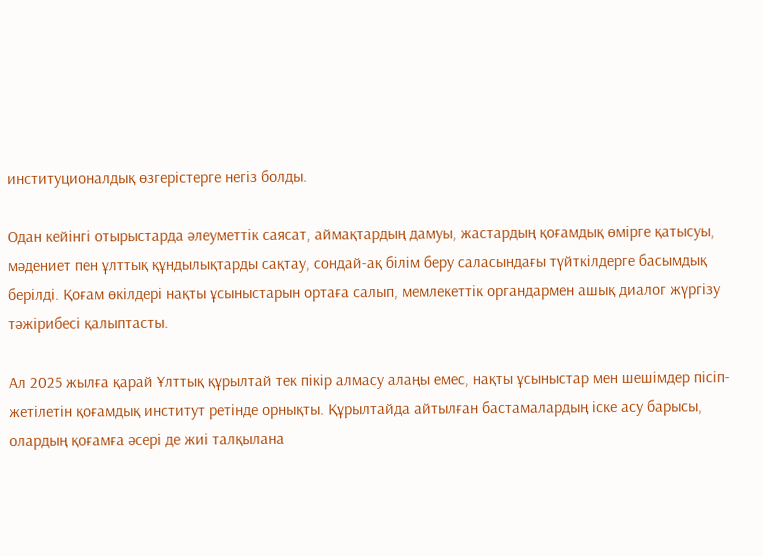институционалдық өзгерістерге негіз болды.

Одан кейінгі отырыстарда әлеуметтік саясат, аймақтардың дамуы, жастардың қоғамдық өмірге қатысуы, мәдениет пен ұлттық құндылықтарды сақтау, сондай-ақ білім беру саласындағы түйткілдерге басымдық берілді. Қоғам өкілдері нақты ұсыныстарын ортаға салып, мемлекеттік органдармен ашық диалог жүргізу тәжірибесі қалыптасты.

Ал 2025 жылға қарай Ұлттық құрылтай тек пікір алмасу алаңы емес, нақты ұсыныстар мен шешімдер пісіп-жетілетін қоғамдық институт ретінде орнықты. Құрылтайда айтылған бастамалардың іске асу барысы, олардың қоғамға әсері де жиі талқылана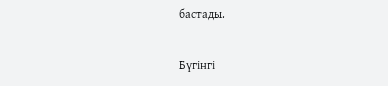бастады.

Бүгінгі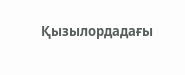Қызылордадағы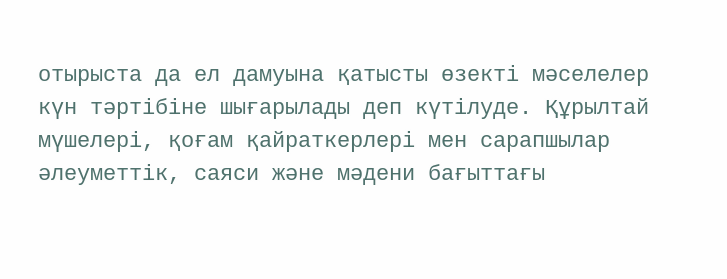отырыста да ел дамуына қатысты өзекті мәселелер күн тәртібіне шығарылады деп күтілуде. Құрылтай мүшелері, қоғам қайраткерлері мен сарапшылар әлеуметтік, саяси және мәдени бағыттағы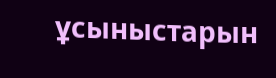ұсыныстарын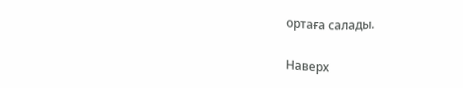ортаға салады.

Наверх